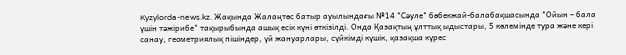Kyzylorda-news.kz. Жақында Жалаңтөс батыр ауылындағы №14 "Сәуле" бөбекжай-балабақшасында "Ойын – бала үшін тәжірибе" тақырыбында ашық есік күні өткізілді. Онда Қазақтың ұлттық ыдыстары, 5 көлемінде тура және кері санау, геометриялық пішіндер, үй жануарлары, сүйкімді күшік, қазақша күрес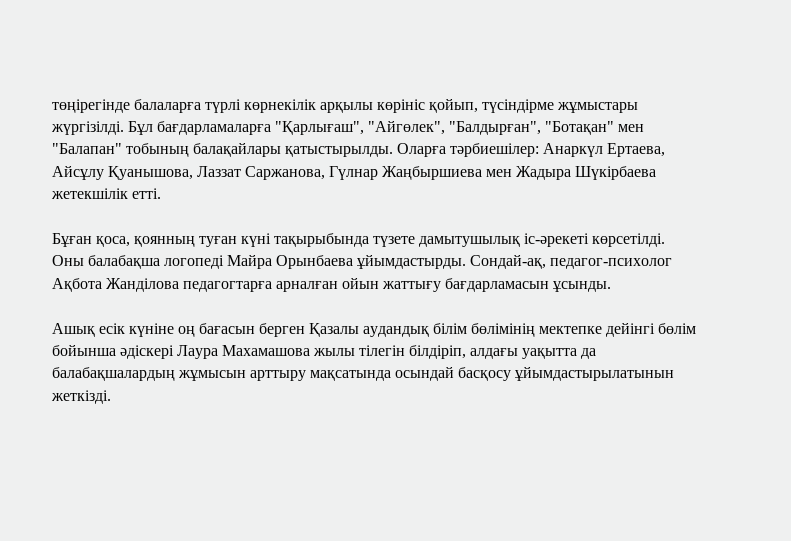төңірегінде балаларға түрлі көрнекілік арқылы көрініс қойып, түсіндірме жұмыстары жүргізілді. Бұл бағдарламаларға "Қарлығаш", "Айгөлек", "Балдырған", "Ботақан" мен "Балапан" тобының балақайлары қатыстырылды. Оларға тәрбиешілер: Анаркүл Ертаева, Айсұлу Қуанышова, Лаззат Саржанова, Гүлнар Жаңбыршиева мен Жадыра Шүкірбаева жетекшілік етті.

Бұған қоса, қоянның туған күні тақырыбында түзете дамытушылық іс-әрекеті көрсетілді. Оны балабақша логопеді Майра Орынбаева ұйымдастырды. Сондай-ақ, педагог-психолог Ақбота Жанділова педагогтарға арналған ойын жаттығу бағдарламасын ұсынды.

Ашық есік күніне оң бағасын берген Қазалы аудандық білім бөлімінің мектепке дейінгі бөлім бойынша әдіскері Лаура Махамашова жылы тілегін білдіріп, алдағы уақытта да балабақшалардың жұмысын арттыру мақсатында осындай басқосу ұйымдастырылатынын жеткізді.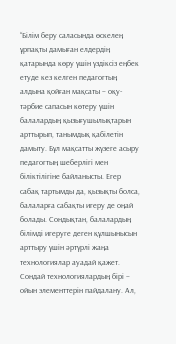“Білім беру саласында өскелең ұрпақты дамыған елдердің қатарында көру үшін үздіксіз еңбек етуде кез келген педагогтың алдына қойған мақсаты – оқу-тәрбие сапасын көтеру үшін балалардың қызығушылықтарын арттырып, танымдық қабілетін дамыту. Бұл мақсатты жүзеге асыру педагогтың шеберлігі мен біліктілігіне байланысты. Егер сабақ тартымды да, қызықты болса, балаларға сабақты игеру де оңай болады. Сондықтан, балалардың білімді игеруге деген құлшынысын арттыру үшін әртүрлі жаңа технологиялар ауадай қажет. Сондай технологиялардың бірі – ойын элементтерін пайдалану. Ал,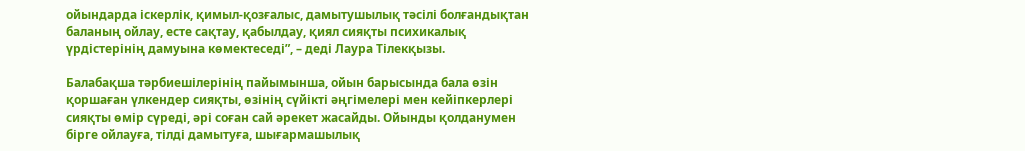ойындарда іскерлік, қимыл-қозғалыс, дамытушылық тәсілі болғандықтан баланың ойлау, есте сақтау, қабылдау, қиял сияқты психикалық үрдістерінің дамуына көмектеседі”, – деді Лаура Тілекқызы.

Балабақша тәрбиешілерінің пайымынша, ойын барысында бала өзін қоршаған үлкендер сияқты, өзінің сүйікті әңгімелері мен кейіпкерлері сияқты өмір сүреді, әрі соған сай әрекет жасайды. Ойынды қолданумен бірге ойлауға, тілді дамытуға, шығармашылық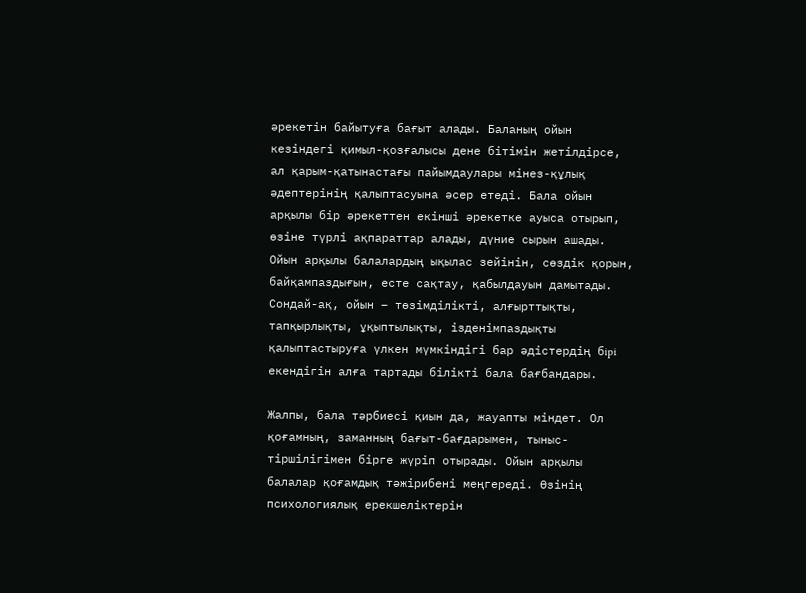әрекетін байытуға бағыт алады. Баланың ойын кезіндегі қимыл-қозғалысы дене бітімін жетілдірсе, ал қарым-қатынастағы пайымдаулары мінез-құлық әдептерінің қалыптасуына әсер етеді. Бала ойын арқылы бір әрекеттен екінші әрекетке ауыса отырып, өзіне түрлі ақпараттар алады, дүние сырын ашады. Ойын арқылы балалардың ықылас зейінін, сөздік қорын, байқампаздығын, есте сақтау, қабылдауын дамытады. Сондай-ақ, ойын – төзімділікті, алғырттықты, тапқырлықты, ұқыптылықты, ізденімпаздықты қалыптастыруға үлкен мүмкіндігі бар әдістердің бipi екендігін алға тартады білікті бала бағбандары.

Жалпы, бала тәрбиесі қиын да, жауапты міндет. Ол қоғамның, заманның бағыт-бағдарымен, тыныс-тіршілігімен бірге жүріп отырады. Ойын арқылы балалар қоғамдық тәжірибені меңгереді. Өзінің психологиялық ерекшеліктерін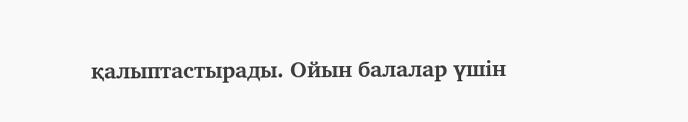қалыптастырады. Ойын балалар үшін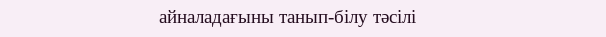айналадағыны танып-білу тәсілі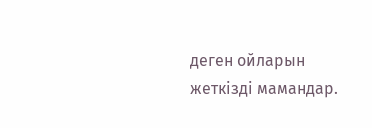деген ойларын жеткізді мамандар.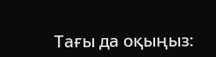Тағы да оқыңыз: